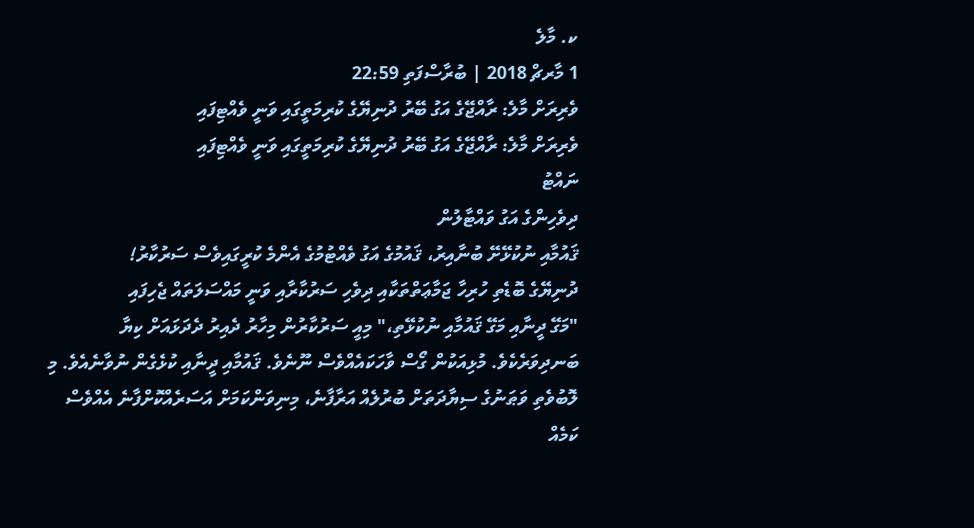ކ. މާލެ
1 މާރޗް 2018 | ބުރާސްފަތި 22:59
ވެރިރަށް މާލެ: ރާއްޖޭގެ އަގު ބޭރު ދުނިޔޭގެ ކުރިމަތީގައި ވަނީ ވެއްޓިފައި
ވެރިރަށް މާލެ: ރާއްޖޭގެ އަގު ބޭރު ދުނިޔޭގެ ކުރިމަތީގައި ވަނީ ވެއްޓިފައި
ނައްޓު
ދިވެހިންގެ އަގު ވައްޓާލުން
ޤައުމާއި ނުކުޅޭށޭ ބުނާއިރު، ޤައުމުގެ އަގު ވެއްޓުމުގެ އެންމެ ކުރީގައިވެސް ސަރުކާރު!
ދުނިޔޭގެ ބޮޑެތި ހުރިހާ ޖަމާޢަތްތަކާއި ދިވެހި ސަރުކާރާއި ވަނީ މައްސަލަތައް ޖެހިފައި
"މަގޭ ދީނާއި މަގޭ ޤައުމާއި ނުކުޅޭތި،" މިއީ ސަރުކާރުން މިހާރު ދެއިރު ދެދަޅައަށް ކިޔާ ބަނދިވަރެކެވެ. މުޅިއަކުން ގޯސް ވާހަކައެއްވެސް ނޫނެވެ. ޤައުމާއި ދީނާއި ކުޅެގެން ނުވާނެއެވެ. މި ލޮބުވެތި ވަޠަނުގެ ސިޔާދަތަށް ބުރުލެއް އަރާފާނެ، މިނިވަންކަމަށް އަސަރެއްކޮށްފާނެ އެއްވެސް ކަމެއް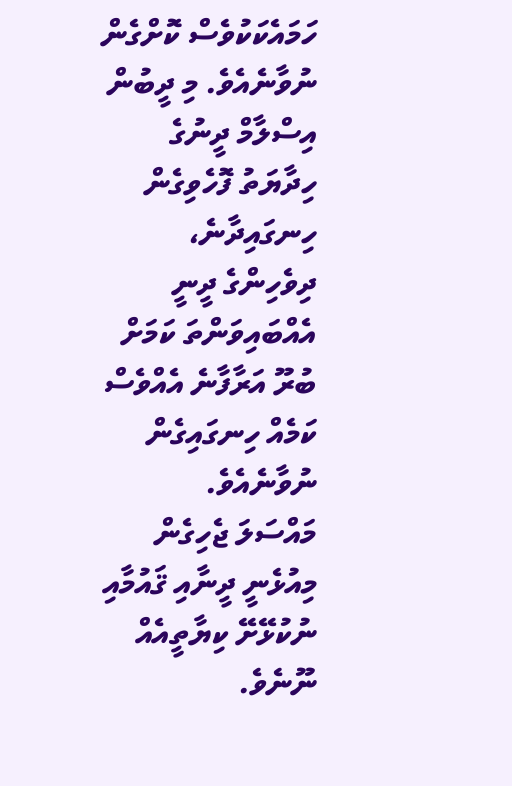ހަމައެކަކުވެސް ކޮށްގެން ނުވާނެއެވެ. މި ދީބުން އިސްލާމް ދީނުގެ ހިދާޔަތު ފޮހެވިގެން ހިނގައިދާނެ، ދިވެހިންގެ ދީނީ އެއްބައިވަންތަ ކަމަށް ބުރޫ އަރާފާނެ އެއްވެސް ކަމެއް ހިނގައިގެން ނުވާނެއެވެ.
މައްސަލަ ޖެހިގެން މިއުޅެނީ ދީނާއި ޤައުމާއި ނުކުޅޭށޭ ކިޔާތީއެއް ނޫނެވެ.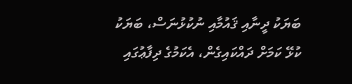ބަޔަކު ދީނާއި ޤައުމާއި ނުކުޅުނަސް، ބަޔަކު ކުޅޭ ކަމަށް ދައްކައިގެން، އެކަމުގެ ދިފާޢުގައި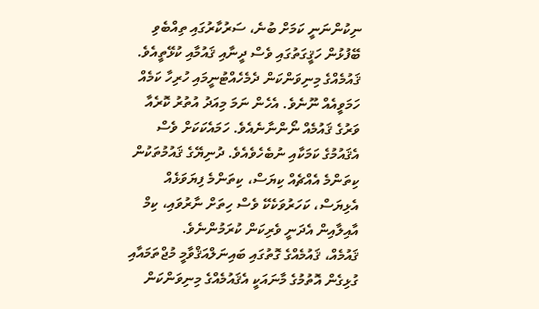ނިކުންނަނީ ކަމަށް ބުނެ، ސަރުކާރުގައި ތިއްބެވި ބޭފުޅުން ހަޤީގަތުގައި ވެސް ދީނާއި ޤައުމާއި ކުޅޭތީއެވެ.
ޤައުމެއްގެ މިނިވަންކަން ދެމެހެއްޓުނީމައި ހުރިހާ ކަމެއް ހަމަވީއެއް ނޫނެވެ. އެހެން ނަމަ މިއަދު އުތުރު ކޮރެއާ ވަރުގެ ޤައުމެއް ނޯންނާނެއެވެ. ހަމައެކަކަށް ވެސް އެޤައުމުގެ ކަމަކާއި ނުބެހެވެއެވެ. ދުނިޔޭގެ ޤައުމުތަކުން ކިތަންމެ އެއްޗެއް ކިޔަސް، ކިތަންމެ ފިޔަވަޅެއް އެޅިޔަސް، ކަހަރުވަކެކޭ ވެސް ހިތަށް ނާރުވައި، ކިމް އާއިލާއިން އެދަނީ ވެރިކަން ކުރަމުންނެވެ.
ޤައުމެއް، ޤައުމެއްގެ ގޮތުގައި ބައިނަލްއަޤްވާމީ މުޖްތަމައާއި ގުޅިގެން އޮތުމުގެ މާނައަކީ އެޤައުމެއްގެ މިނިވަންކަން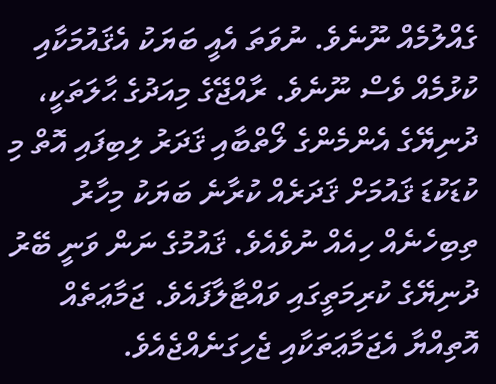ގެއްލުމެއް ނޫނެވެ. ނުވަތަ އެއީ ބަޔަކު އެޤައުމަކާއި ކުޅުމެއް ވެސް ނޫނެވެ. ރާއްޖޭގެ މިއަދުގެ ޙާލަތަކީ، ދުނިޔޭގެ އެންމެންގެ ލޯތްބާއި ޤަދަރު ލިބިފައި އޮތް މި ކުޑަކުޑަ ޤައުމަށް ޤަދަރެއް ކުރާނެ ބަޔަކު މިހާރު ތިބިހެނެއް ހިއެއް ނުވެއެވެ. ޤައުމުގެ ނަން ވަނީ ބޭރު ދުނިޔޭގެ ކުރިމަތީގައި ވައްޓާލާފައެވެ. ޖަމާޢަތެއް އޮތިއްޔާ އެޖަމާޢަތަކާއި ޖެހިގަނެއްޖެއެވެ.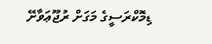ޑިމޮކްރަސީގެ މަގަށް ރުޖޫޢަވާށޭ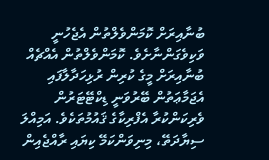ބުނާއިރަށް ކޮމަންވެލްތުން އެޖެހުނީ ވަކިވެގަންނާށެވެ. ކޮމަންވެލްތުން އެއްޗެއް ބުނާއިރަށް މީގެ ކުރިން ރުޅިހަދާލާފައި އެޖަމާޢަތުން ބޭރުވަނީ ޑިކްޓޭޓަރުން ވެރިކަންކުރާ އެފްރިކާގެ ޤައުމުތަކެވެ. އަމިއްލަ ސިޔާދަތޭ، މިނިވަންކަމޭ ކިޔައި ރާއްޖެއިން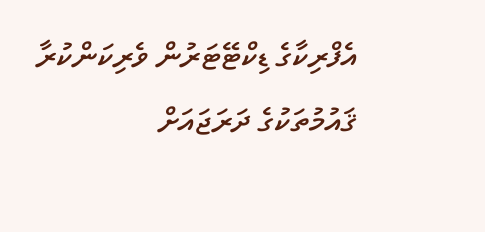އެފްރިކާގެ ޑިކްޓޭޓަރުން ވެރިކަންކުރާ ޤައުމުތަކުގެ ދަރަޖައަށް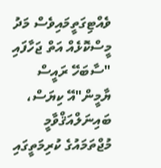ވެއްޓިގަތީމައިވެސް މަދު މީސްކޮޅެއް އަތް ޖަހާފައި "ސާބަހޭ ރައީސް ޔާމީން"އޭ ކިޔަސް، ބައިނަލްއަޤްވާމީ މުޖްތަމައުގެ ކުރިމަތީގައި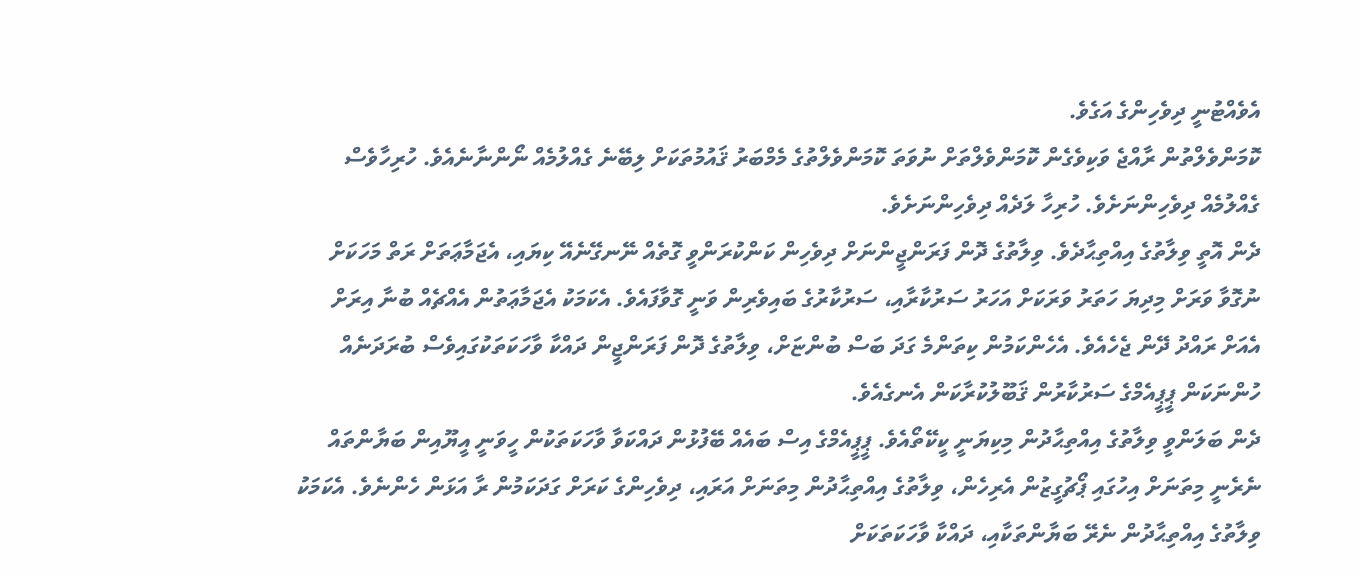އެވެއްޓުނީ ދިވެހިންގެ އަގެވެ.
ކޮމަންވެލްތުން ރާއްޖެ ވަކިވެގެން ކޮމަންވެލްތަށް ނުވަތަ ކޮމަންވެލްތުގެ މެމްބަރު ޤައުމުތަކަށް ލިބޭނެ ގެއްލުމެއް ނޯންނާނެއެވެ. ހުރިހާވެސް ގެއްލުމެއް ދިވެހިންނަށެވެ. ހުރިހާ ލަދެއް ދިވެހިންނަށެވެ.
ދެން އޮތީ ވިލާތުގެ އިއްތިޙާދެވެ. ވިލާތުގެ ދޮން ފަރަންޖީންނަށް ދިވެހިން ކަންކުރަންވީ ގޮތެއް ނޭނގޭނެއޭ ކިޔައި، އެޖަމާޢަތަށް ރަތް މަހަކަށް ނުގޮވާ ވަރަށް މިދިޔަ ހަތަރު ވަރަކަށް އަހަރު ސަރުކާރާއި، ސަރުކާރުގެ ބައިވެރިން ވަނީ ގޮވާފައެވެ. އެކަމަކު އެޖަމާޢަތުން އެއްޗެއް ބުނާ އިރަށް އެއަށް ރައްދު ދޭން ޖެހެއެވެ. އެހެންކަމުން ކިތަންމެ ގަދަ ބަސް ބުންޏަށް، ވިލާތުގެ ދޮން ފަރަންޖީން ދައްކާ ވާހަކަތަކުގައިވެސް ބުރަދަނެއް ހުންނަކަން ޕީޕީއެމްގެ ސަރުކާރުން ޤަބޫލުކުރާކަން އެނގެއެވެ.
ދެން ބަލަންވީ ވިލާތުގެ އިއްތިޙާދުން މިކިޔަނީ ކީކޭތޯއެވެ. ޕީޕީއެމްގެ އިސް ބައެއް ބޭފުޅުން ދައްކަވާ ވާހަކަތަކުން ހީވަނީ އީޔޫއިން ބަޔާންތައް ނެރެނީ މިތަނަށް އިހުގައި ޕޯޗުގީޒުން އެރިހެން، ވިލާތުގެ އިއްތިޙާދުން މިތަނަށް އަރައި، ދިވެހިންގެ ކަރަށް ގަދަކަމުން ރާ އަޅަން ހެންނެވެ. އެކަމަކު ވިލާތުގެ އިއްތިޙާދުން ނެރޭ ބަޔާންތަކާއި، ދައްކާ ވާހަކަތަކަށް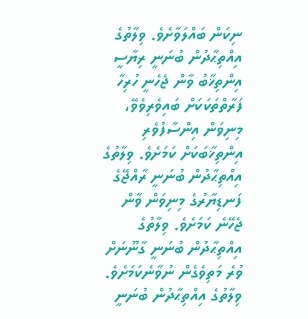ނިކަން ބައްލަވާށެވެ. ވިލާތުގެ އިއްތިޙާދުން ބުނަނީ ރިޔާސީ އިންތިޚާބު ވާން ޖެހެނީ ހުރިހާ ފަރާތްތަކަކަށް ބައިވެރިވެވޭ، މިނިވަން އިންސާފުވެރި އިންތިޚާބަކަށް ކަމަށެވެ. ވިލާތުގެ އިއްތިޙާދުން ބުނަނީ ރާއްޖޭގެ ފަނޑިޔާރުގެ މިނިވަން ވާން ޖެހޭނެ ކަމަށެވެ. ވިލާތުގެ އިއްތިޙާދުން ބުނަނީ ގާނޫނަށް ވުރެ މަތިވެގެން ނުވާނެކަމަށެވެ. ވިލާތުގެ އިއްތިޙާދުން ބުނަނީ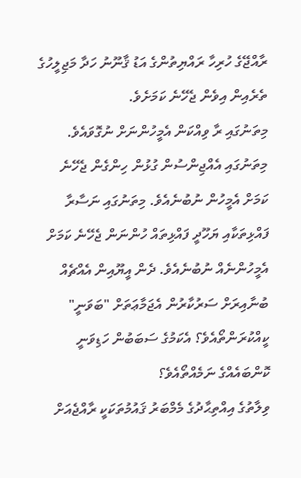ރާއްޖޭގެ ހުރިހާ ރައްޔިތުންގެ އަޑު ޤާނޫނު ހަދާ މަޖިލީހުގެ ތެރެއިން އިވެން ޖެހޭނެ ކަމަށެވެ.
މިތަނުގައި ރާ ވިއްކަން އެމީހުންނަށް ނުގޮވައެވެ. މިތަނުގައި އެއްޖިންސުން ގުޅުން ހިންގެން ޖެހޭނެ ކަމަށް އެމީހުން ނުބުނެއެވެ. މިތަނުގައި ނަސާރާ ފައްޅިތަކާއި ޔަހޫދީ ފައްޅިތައް ހުންނަން ޖެހޭނެ ކަމަށް އެމީހުންނެއް ނުބުނެއެވެ. ދެން އީޔޫއިން އެއްޗެއް ބުނާއިރަށް ސަރުކާރުން އެޖަމާޢަތަށް "ބަވަނީ" ކީއްކުރަންތޯއެވެ؟ އެކަމުގެ ސަބަބުން ހަޑިވަނީ ކޮންބައެއްގެ ނަމެއްތޯއެވެ؟
ވިލާތުގެ އިއްތިޙާދުގެ މެމްބަރު ޤައުމުތަކަކީ ރާއްޖެއަށް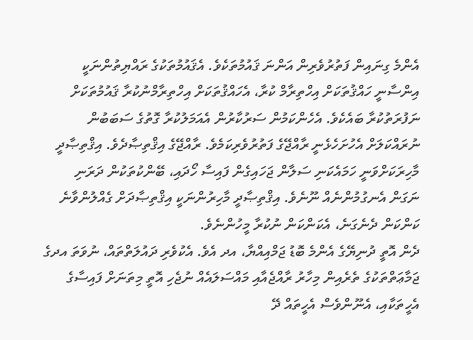އެންމެ ގިނައިން ފަތުރުވެރިން އަންނަ ޤައުމުތަކެވެ. އެޤައުމުތަކުގެ ރައްޔިތުންނަކީ އިންސާނީ ހައްޤުތަކަށް އިހްތިރާމް ކުރާ، އެހައްޤުތަކަށް އިހްތިރާމްނުކުރާ ޤައުމުތަކަށް ނަފުރަތުކުރާ ބައެކެވެ. އެހެންކަމުން ސަރުކާރުން އެއަމަލުކުރާ ގޮތުގެ ސަބަބުން ނުރައްކަލަށް އެހުށަހެޅެނީ ރާއްޖޭގެ ފަތުރުވެރިކަމެވެ. ރާއްޖޭގެ އިޤްތިޞާދެވެ. އިޤްތިޞާދީ މާހިރަކަށްވަނީ ހަމައެކަނި ސަލާން ޖަހައިގެން ފައިސާ ހޯދައި، ބޭންކުތަކުން ދަރަނި ނަގަން އެނގުމުންނެއް ނޫނެވެ. އިޤްތިޞާދީ މާހިރުންނަކީ އިޤްތިޞާދަށް ގެއްލުންވާނެ ކަންކަން ދެނެގަނެ، އެކަންކަން ނުކުރާ މީހުންނެވެ.
ދެން އޮތީ ދުނިޔޭގެ އެންމެ ބޮޑު ޖަމްއިއްޔާ، އދ އެވެ. އެކުވެރި ދައުލަތްތައް، ނުވަތަ އދގެ ޖަމާޢަތްތަކުގެ ތެރެއިން މިހާރު ރާއްޖެއާއި މައްސަލައެއް ނުޖެހި އޮތީ މިތަނަށް ފައިސާގެ އެހީތަކާއި، އެނޫންވެސް އެހީތައް ދޭ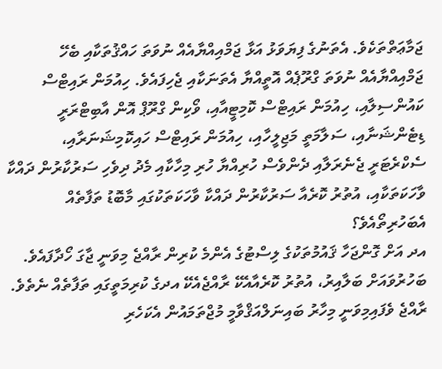ޖަމާޢަތްތަކެވެ. އެތަނުގެ ފިޔަވަޅު އަޅާ ޖަމްއިއްޔާއެއް ނުވަތަ ހައްޤުތަކާއި ބެހޭ ޖަމްއިއްޔާއެއް ނުވަތަ ގްރޫޕެއް އޮތީއްޔާ އެތަނަކާއި ޖެހިފައެވެ. ހިއުމަން ރައިޓްސް ކައުންސިލާއި، ހިއުމަން ރައިޓްސް ކޮމިޓީއާއި، ވޯކިން ގްރޫޕް އޮން އާބިޓްރަރީ ޑިޓެންޝަނާއި، ސަލާމަތީ މަޖިލީހާއި، ހިއުމަން ރައިޓްސް ހައިކޮމިޝަނަރާއި، ސެކްރެޓަރީ ޖެނެރަލާއި ދެންވެސް ހުރިއްޔާ ހުރި މިހާކާއި މެދު ދިވެހި ސަރުކާރުން ދައްކާ ވާހަކަތަކާއި، އުތުރު ކޮރެއާ ސަރުކާރުން ދައްކާ ވާހަކަތަކުގައި މާބޮޑު ތަފާތެއް އެބަހުރިތޯއެވެ؟
އދ އަށް ގޮންޖަހާ ޤައުމުތަކުގެ ލިސްޓުގެ އެންމެ ކުރިން ރާއްޖެ މިވަނީ ޖާގަ ހޯދާފައެވެ. ބަހުރުވައަށް ބަލާއިރު، އުތުރު ކޮރެއާއެކޭ ރާއްޖެއެކޭ އދގެ ކުރިމަތީގައި ތަފާތެއް ނެތެވެ.
ރާއްޖެ ވެފައިމިވަނީ މިހާރު ބައިނަލްއަޤްވާމީ މުޖްތަމައުން އެކަހެރި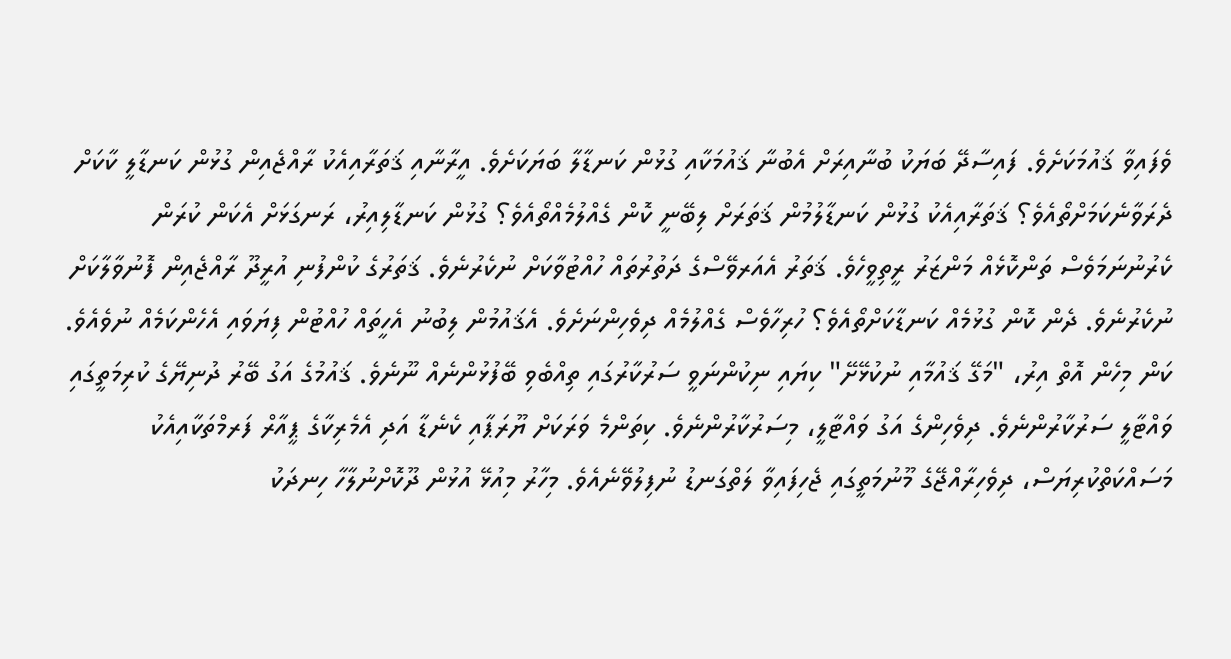ވެފައިވާ ޤައުމަކަށެވެ. ފައިސާދޭ ބަޔަކު ބުނާއިރަށް އެބުނާ ޤައުމަކާއި ގުޅުން ކަނޑާލާ ބަޔަކަށެވެ. އީރާނާއި ޤަތަރާއިއެކު ރާއްޖެއިން ގުޅުން ކަނޑާލީ ކާކަށް ދެރަވާނެކަމަށްތޯއެވެ؟ ޤަތަރާއިއެކު ގުޅުން ކަނޑާލުމުން ޤަތަރަށް ލިބޭނީ ކޮން ގެއްލުމެއްތޯއެވެ؟ ގުޅުން ކަނޑާލިއިރު، ރަނގަޅަށް އެކަން ކުރަން ކެރުނުނަމަވެސް ތަންކޮޅެއް މަންޒަރު ރީތިވީހެވެ. ޤަތަރު އެއަރވޭސްގެ ދަތުރުތައް ހުއްޓުވާކަށް ނުކެރުނެވެ. ޤަތަރުގެ ކުންފުނި އުރީދޫ ރާއްޖެއިން ފޮނުވާލާކަށް ނުކެރުނެވެ. ދެން ކޮން ގުޅުމެއް ކަނޑާކަށްތޯއެވެ؟ ހުރިހާވެސް ގެއްލުމެއް ދިވެހިންނަށެވެ. އެޤައުމުން ލިބުނު އެހީތައް ހުއްޓުން ފިޔަވައި އެހެންކަމެއް ނުވެއެވެ.
ކަން މިހެން އޮތް އިރު، "މަގޭ ޤައުމާއި ނުކުޅޭށޭ" ކިޔައި ނިކުންނަވީ ސަރުކާރުގައި ތިއްބެވި ބޭފުޅުންނެއް ނޫނެވެ. ޤައުމުގެ އަގު ބޭރު ދުނިޔޭގެ ކުރިމަތީގައި ވައްޓާލީ ސަރުކާރުންނެވެ. ދިވެހިންގެ އަގު ވައްޓާލީ، މިސަރުކާރުންނެވެ. ކިތަންމެ ވަރަކަށް ޔޫރަޕާއި ކެނެޑާ އަދި އެމެރިކާގެ ޕީއާރް ފަރމްތަކާއިއެކު މަސައްކަތްކުރިޔަސް، ދިވެހިރާއްޖޭގެ މޫނުމަތީގައި ޖެހިފައިވާ ލަތްގަނޑު ނުފިލުވޭނެއެވެ. މިހާރު މިއުޅޭ އުޅުން ދޫކޮށްނުލާހާ ހިނދަކު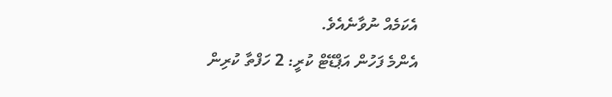އެކަމެއް ނުވާނެއެވެ.
އެންމެ ފަހުން އަޕްޑޭޓް ކުރީ: 2 ހަފްތާ ކުރިން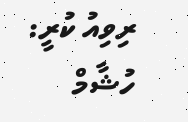ރިވިއު ކުރީ: ހުޝާމް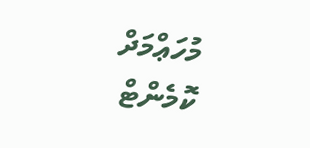މުހަޢްމަދް
ކޮމެންޓް